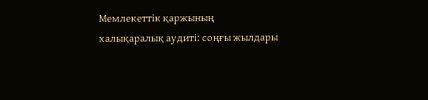Мемлекеттік қаржының халықаралық аудиті: соңғы жылдары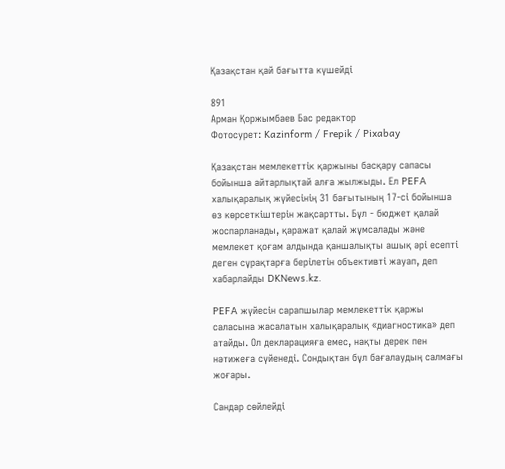Қазақстан қай бағытта күшейді

891
Арман Қоржымбаев Бас редактор
Фотосурет: Kazinform / Frepik / Pixabay

Қазақстан мемлекеттік қаржыны басқару сапасы бойынша айтарлықтай алға жылжыды. Ел PEFA халықаралық жүйесінің 31 бағытының 17-сі бойынша өз көрсеткіштерін жақсартты. Бұл - бюджет қалай жоспарланады, қаражат қалай жұмсалады және мемлекет қоғам алдында қаншалықты ашық әрі есепті деген сұрақтарға берілетін объективті жауап, деп хабарлайды DKNews.kz.

PEFA жүйесін сарапшылар мемлекеттік қаржы саласына жасалатын халықаралық «диагностика» деп атайды. Ол декларацияға емес, нақты дерек пен нәтижеға сүйенеді. Сондықтан бұл бағалаудың салмағы жоғары.

Сандар сөйлейді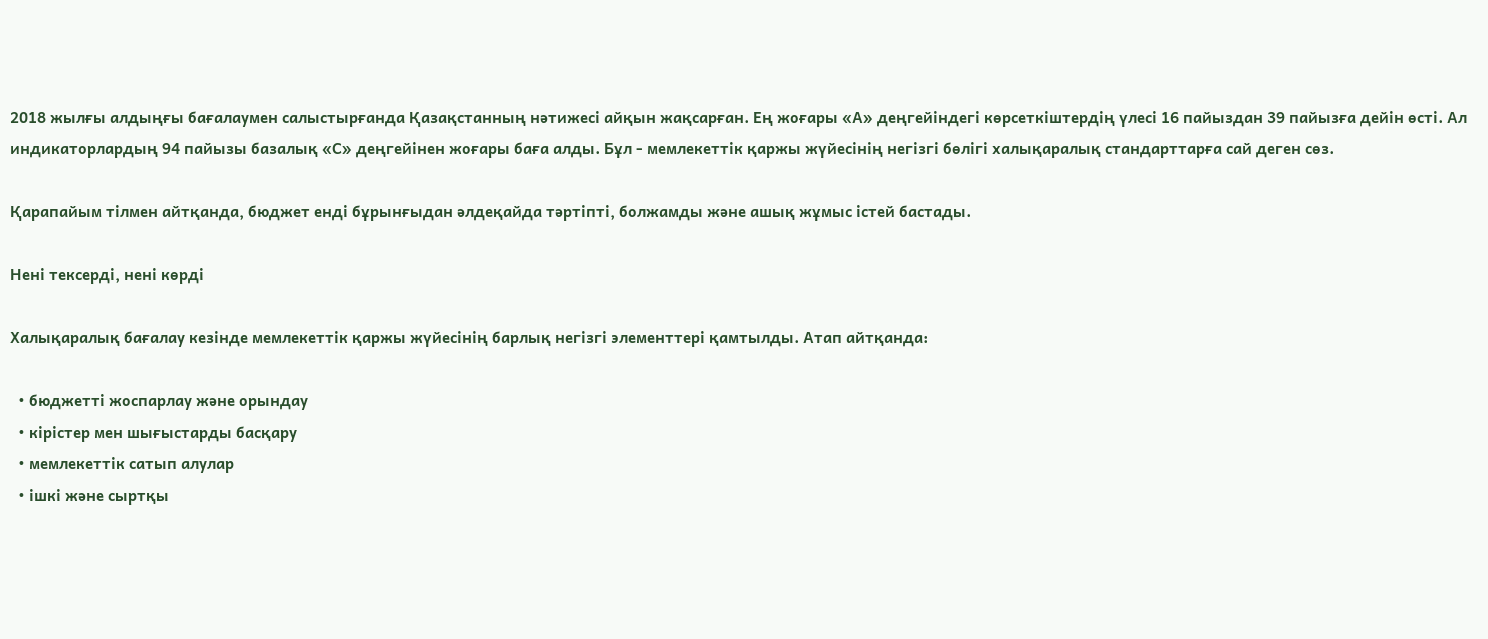2018 жылғы алдыңғы бағалаумен салыстырғанда Қазақстанның нәтижесі айқын жақсарған. Ең жоғары «А» деңгейіндегі көрсеткіштердің үлесі 16 пайыздан 39 пайызға дейін өсті. Ал индикаторлардың 94 пайызы базалық «С» деңгейінен жоғары баға алды. Бұл - мемлекеттік қаржы жүйесінің негізгі бөлігі халықаралық стандарттарға сай деген сөз.

Қарапайым тілмен айтқанда, бюджет енді бұрынғыдан әлдеқайда тәртіпті, болжамды және ашық жұмыс істей бастады.

Нені тексерді, нені көрді

Халықаралық бағалау кезінде мемлекеттік қаржы жүйесінің барлық негізгі элементтері қамтылды. Атап айтқанда:

  • бюджетті жоспарлау және орындау
  • кірістер мен шығыстарды басқару
  • мемлекеттік сатып алулар
  • ішкі және сыртқы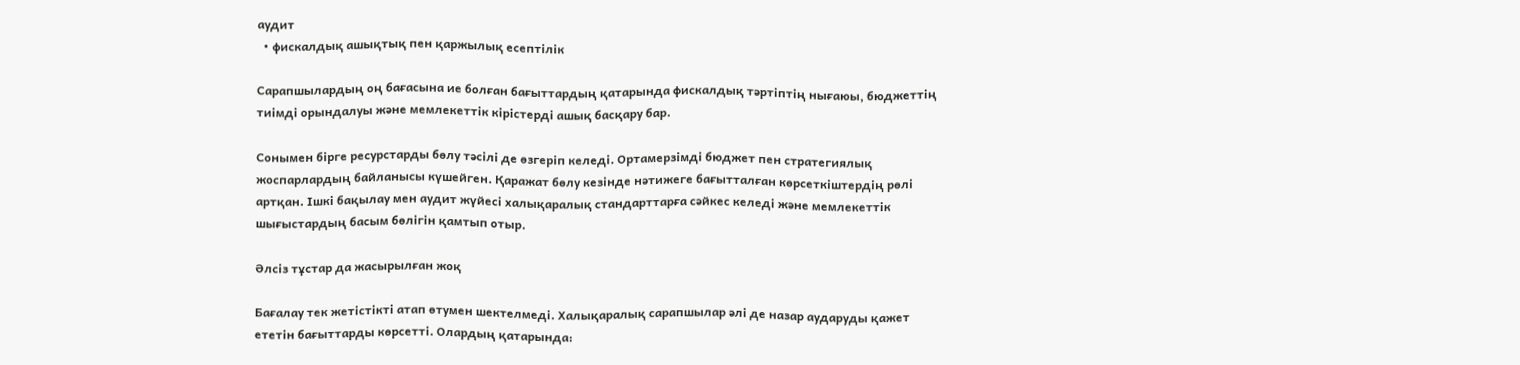аудит
  • фискалдық ашықтық пен қаржылық есептілік

Сарапшылардың оң бағасына ие болған бағыттардың қатарында фискалдық тәртіптің нығаюы, бюджеттің тиімді орындалуы және мемлекеттік кірістерді ашық басқару бар.

Сонымен бірге ресурстарды бөлу тәсілі де өзгеріп келеді. Ортамерзімді бюджет пен стратегиялық жоспарлардың байланысы күшейген. Қаражат бөлу кезінде нәтижеге бағытталған көрсеткіштердің рөлі артқан. Ішкі бақылау мен аудит жүйесі халықаралық стандарттарға сәйкес келеді және мемлекеттік шығыстардың басым бөлігін қамтып отыр.

Әлсіз тұстар да жасырылған жоқ

Бағалау тек жетістікті атап өтумен шектелмеді. Халықаралық сарапшылар әлі де назар аударуды қажет ететін бағыттарды көрсетті. Олардың қатарында: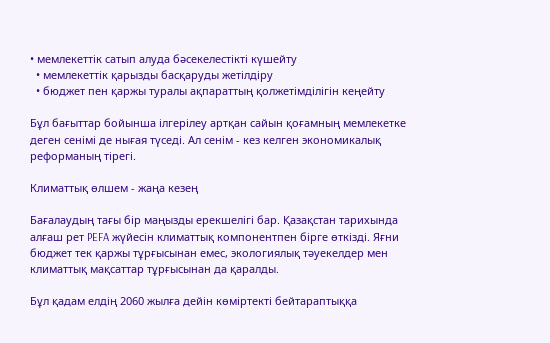• мемлекеттік сатып алуда бәсекелестікті күшейту
  • мемлекеттік қарызды басқаруды жетілдіру
  • бюджет пен қаржы туралы ақпараттың қолжетімділігін кеңейту

Бұл бағыттар бойынша ілгерілеу артқан сайын қоғамның мемлекетке деген сенімі де нығая түседі. Ал сенім - кез келген экономикалық реформаның тірегі.

Климаттық өлшем - жаңа кезең

Бағалаудың тағы бір маңызды ерекшелігі бар. Қазақстан тарихында алғаш рет PEFA жүйесін климаттық компонентпен бірге өткізді. Яғни бюджет тек қаржы тұрғысынан емес, экологиялық тәуекелдер мен климаттық мақсаттар тұрғысынан да қаралды.

Бұл қадам елдің 2060 жылға дейін көміртекті бейтараптыққа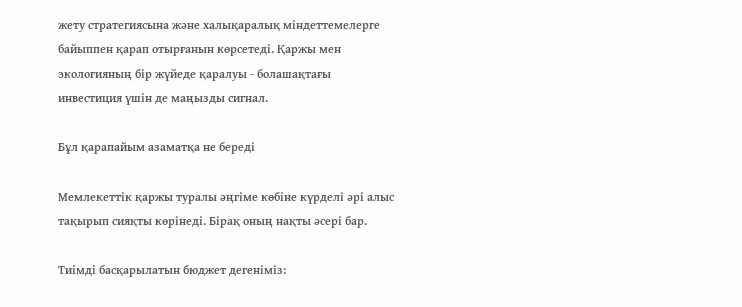жету стратегиясына және халықаралық міндеттемелерге байыппен қарап отырғанын көрсетеді. Қаржы мен экологияның бір жүйеде қаралуы - болашақтағы инвестиция үшін де маңызды сигнал.

Бұл қарапайым азаматқа не береді

Мемлекеттік қаржы туралы әңгіме көбіне күрделі әрі алыс тақырып сияқты көрінеді. Бірақ оның нақты әсері бар.

Тиімді басқарылатын бюджет дегеніміз: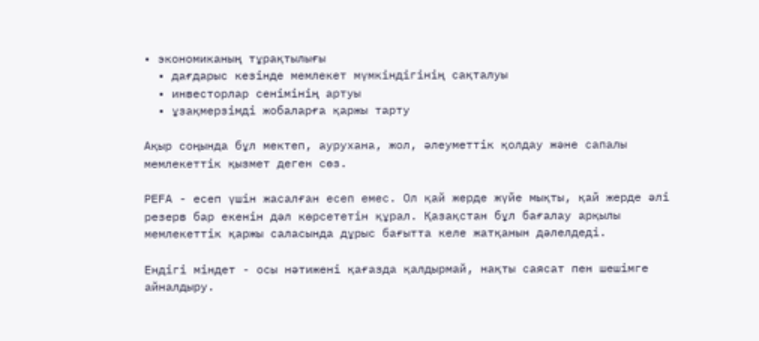• экономиканың тұрақтылығы
  • дағдарыс кезінде мемлекет мүмкіндігінің сақталуы
  • инвесторлар сенімінің артуы
  • ұзақмерзімді жобаларға қаржы тарту

Ақыр соңында бұл мектеп, аурухана, жол, әлеуметтік қолдау және сапалы мемлекеттік қызмет деген сөз.

PEFA - есеп үшін жасалған есеп емес. Ол қай жерде жүйе мықты, қай жерде әлі резерв бар екенін дәл көрсететін құрал. Қазақстан бұл бағалау арқылы мемлекеттік қаржы саласында дұрыс бағытта келе жатқанын дәлелдеді.

Ендігі міндет - осы нәтижені қағазда қалдырмай, нақты саясат пен шешімге айналдыру.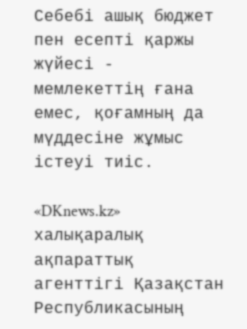Себебі ашық бюджет пен есепті қаржы жүйесі - мемлекеттің ғана емес, қоғамның да мүддесіне жұмыс істеуі тиіс.

«DKnews.kz» халықаралық ақпараттық агенттігі Қазақстан Республикасының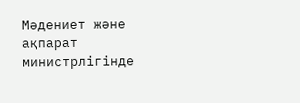Мәдениет және ақпарат министрлігінде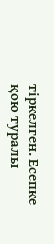тіркелген. Есепке қою туралы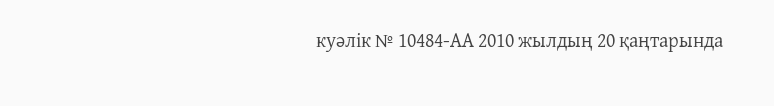куәлік № 10484-АА 2010 жылдың 20 қаңтарында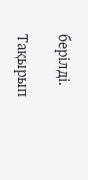берілді.

Тақырып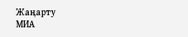Жаңарту
МИА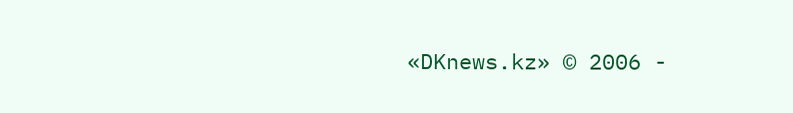«DKnews.kz» © 2006 -